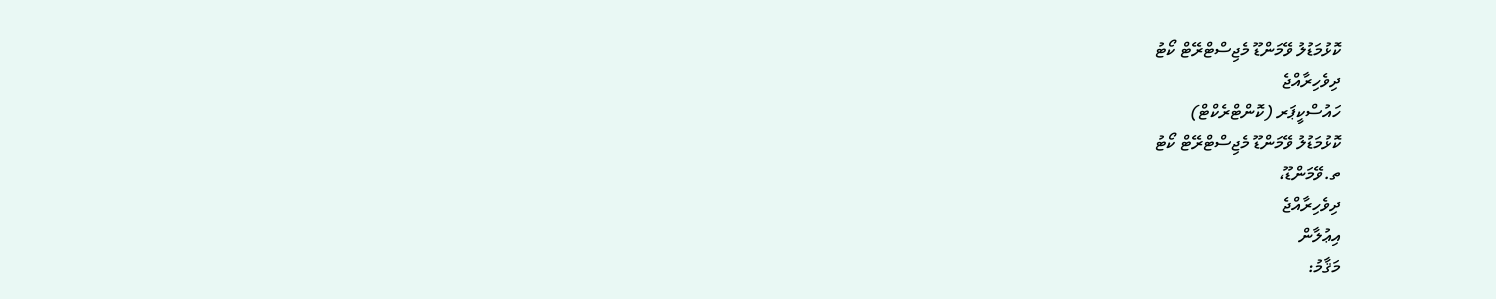ކޮޅުމަޑުލު ވޭމަންޑޫ މެޖިސްޓްރޭޓް ކޯޓު
ދިވެހިރާއްޖެ
ހައުސްކީޕަރ (ކޮންޓްރެކްޓް)
ކޮޅުމަޑުލު ވޭމަންޑޫ މެޖިސްޓްރޭޓް ކޯޓު
ތ.ވޭމަންޑޫ،
ދިވެހިރާއްޖެ
އިޢުލާން
މަޤާމު: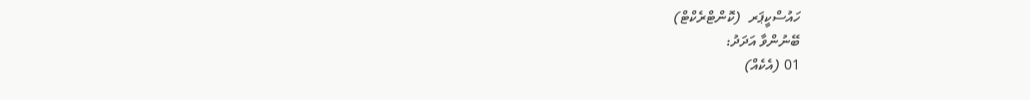ހައުސްކީޕަރ  (ކޮންޓްރެކްޓް)
ބޭނުންވާ އަދަދު:
01 (އެކެއް)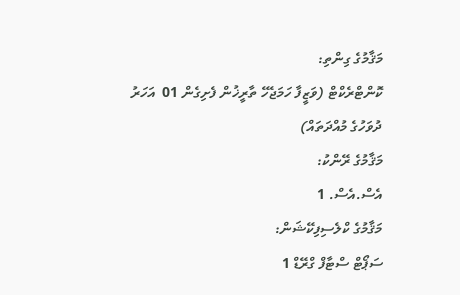މަޤާމުގެ ގިންތި:
ކޮންޓްރެކްޓް (ވަޒީފާ ހަމަޖެހޭ ތާރީޚުން ފެށިގެން 01  އަހަރު ދުވަހުގެ މުއްދަތައް)
މަޤާމުގެ ރޭންކު:
އެސް.އެސް. 1
މަޤާމުގެ ކްލެސިފިކޭޝަން:
ސަޕޯޓް ސްޓާފް ގްރޭޑް 1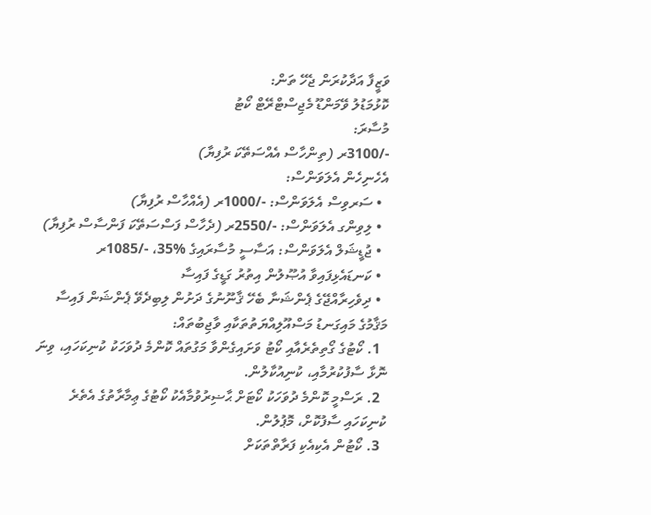ވަޒީފާ އަދާކުރަން ޖެހޭ ތަން:
ކޮޅުމަޑުލު ވޭމަންޑޫ މެޖިސްޓްރޭޓް ކޯޓު
މުސާރަ:
-/3100ރ (ތިންހާސް އެއްސަތޭކަ ރުފިޔާ)
އެހެނިހެން އެލަވަންސް:
  • ސަރވިސް އެލަވަންސް: -/1000ރ (އެއްހާސް ރުފިޔާ)
  • ލިވިންގ އެލަވަންސް: -/2550ރ (ދެހާސް ފަސްސަތޭކަ ފަންސާސް ރުފިޔާ)
  • ޖުޑީޝަލް އެލަވަންސް: އަސާސީ މުސާރައިގެ %35، -/1085ރ
  • ކަނޑައެޅިފައިވާ އުޞޫލުން އިތުރު ގަޑީގެ ފައިސާ
  • ދިވެހިރާއްޖޭގެ ޕެންޝަނާ ބެހޭ ޤާނޫނުގެ ދަށުން ލިބިދެވޭ ޕެންޝަން ފައިސާ
މަޤާމުގެ މައިގަނޑު މަސްއޫލިއްޔަތުތަކާއި ވާޖިބުތައް:
  1. ކޯޓުގެ ގޯތިތެރެއާއި ކޯޓު ވަށައިގެންވާ މަގުތައް ކޮންމެ ދުވަހަކު ކުނިކަހައި، ވިނަ ނޮޅާ ސާފުކުރުމާއި، ކުނިއުކާލުން.
  2. ރަސްމީ ކޮންމެ ދުވަހަކު ކޯޓަށް ޙާޟިރުވުމާއެކު ކޯޓުގެ ޢިމާރާތުގެ އެތެރެ ކުނިކަހައި ސާފުކޮށް، މޮޕުލުން.
  3. ކޯޓުން އެކިއެކި ފަރާތްތަކަށް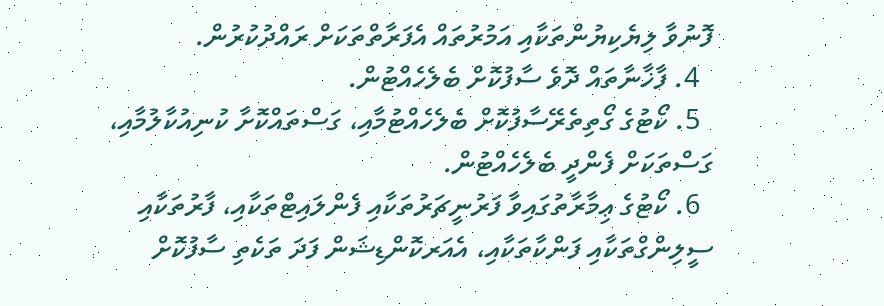ފޮނުވާ ލިޔެކިޔުންތަކާއި އަމުރުތައް އެފަރާތްތަކަށް ރައްދުކުރުން.
  4. ފާޚާނާތައް ދޮވެ ސާފުކޮށް ބެލެހެއްޓުން.
  5. ކޯޓުގެ ގޯތިތެރޭސާފުކޮށް ބެލެހެއްޓުމާއި، ގަސްތައްކޮށާ ކުނިއުކާލުމާއި، ގަސްތަކަށް ފެންދީ ބެލެހެއްޓުން.
  6. ކޯޓުގެ ޢިމާރާތުގައިވާ ފަރުނީޗަރުތަކާއި ފެންލައިޓްތަކާއި، ފާރުތަކާއި ސީލިންގްތަކާއި ފަންކާތަކާއި، އެއަރކޮންޑިޝަން ފަދަ ތަކެތި ސާފުކޮށް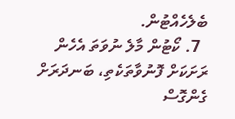ބެލެހެއްޓުން.
  7. ކޯޓުން މާލެ ނުވަތަ އެހެން ރަށަކަށް ފޮނުވާތަކެތި، ބަނދަރަށް ގެންގޮސް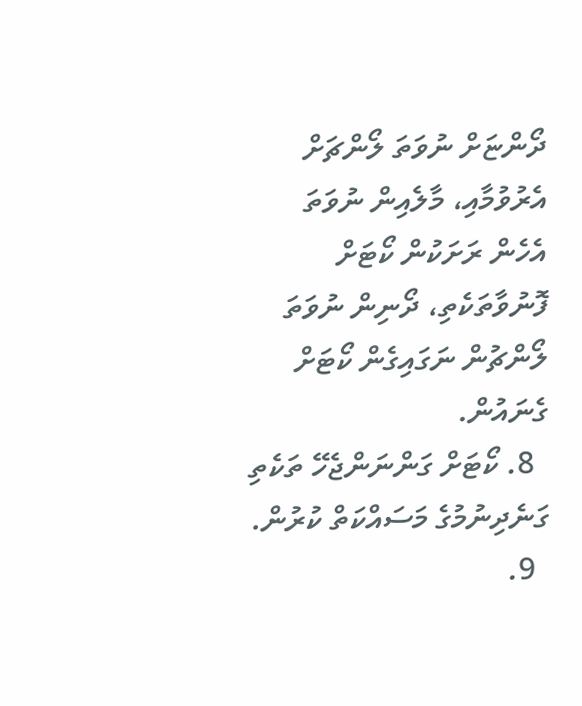ދޯންޏަށް ނުވަތަ ލޯންޗަށް އެރުވުމާއި، މާލެއިން ނުވަތަ އެހެން ރަށަކުން ކޯޓަށް ފޮނުވާތަކެތި، ދޯނިން ނުވަތަ ލޯންޗުން ނަގައިގެން ކޯޓަށް ގެނައުން.
  8. ކޯޓަށް ގަންނަންޖެހޭ ތަކެތި ގަނެދިނުމުގެ މަސައްކަތް ކުރުން.
  9.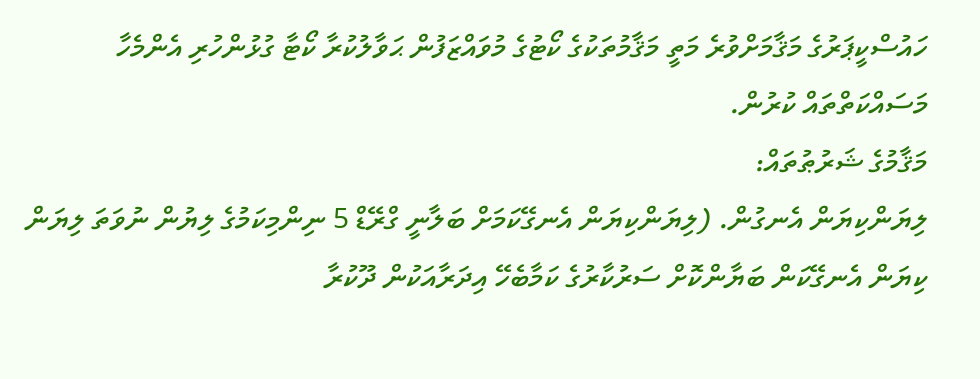ހައުސްކީޕަރުގެ މަޤާމަށްވުރެ މަތީ މަޤާމުތަކުގެ ކޯޓުގެ މުވައްޒަފުން ޙަވާލުކުރާ ކޯޓާ ގުޅުންހުރި އެންމެހާ މަސައްކަތްތައް ކުރުން.
މަޤާމުގެ ޝަރުޠުތައް:
ލިޔަންކިޔަން އެނގުން. (ލިޔަންކިޔަން އެނގޭކަމަށް ބަލާނީ ގްރޭޑް 5 ނިންމިކަމުގެ ލިޔުން ނުވަތަ ލިޔަން ކިޔަން އެނގޭކަން ބަޔާންކޮށް ސަރުކާރުގެ ކަމާބެހޭ އިދަރާއަކުން ދޫކުރާ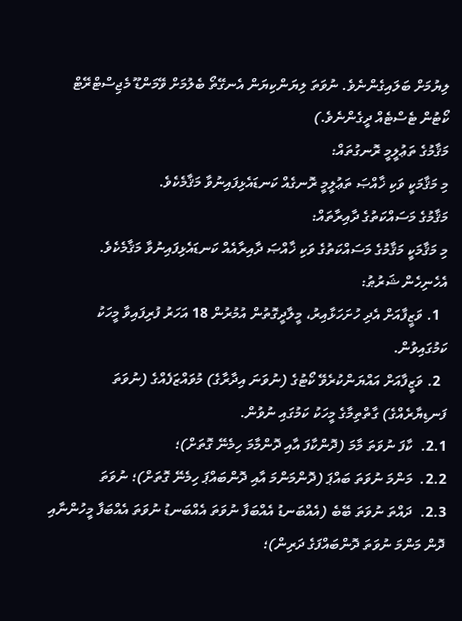ލިޔުމަށް ބަލައިގެންނެވެ. ނުވަތަ ލިޔަންކިޔަން އެނގޭތޯ ބެލުމަށް ވޭމަންޑޫ މެޖިސްޓްރޭޓް ކޯޓުން ޓެސްޓެއް ދީގެންނެވެ.)
މަޤާމުގެ ތަޢުލީމީ ރޮނގުތައް:
މި މަޤާމަކީ ވަކި ޚާއްޞަ ތަޢުލީމީ ރޮނގެއް ކަނޑައެޅިފައިނުވާ މަޤާމެކެވެ.
މަޤާމުގެ މަސައްކަތުގެ ދާއިރާތައް:
މި މަޤާމަކީ މަޤާމުގެ މަސައްކަތުގެ ވަކި ޚާއްޞަ ދާއިރާއެއް ކަނޑައެޅިފައިނުވާ މަޤާމެކެވެ.
އެހެނިހެން ޝަރުޠު:
  1. ވަޒީފާއަށް އެދި ހުށަހަޅާއިރު، މީލާދީގޮތުން އުމުރުން 18 އަހަރު ފުރިފައިވާ މީހަކު ކަމުގައިވުން.
  2. ވަޒީފާއަށް އައްޔަންކުރެވޭ ކޯޓުގެ (ނުވަނަ އިދާރާގެ) މުވައްޒަފެއްގެ (ނުވަތަ ފަނޑިޔާރެއްގެ) ގާތްތިމާގެ މީހަކު ކަމުގައި ނުވުން.
2.1.  ކާފަ ނުވަތަ މާމަ (ދޮންކާފަ އާއި ދޮންމާމަ ހިމެނޭ ގޮތަށް)؛
2.2.  މަންމަ ނުވަތަ ބައްޕަ (ދޮންމަންމަ އާއި ދޮންބައްޕަ ހިމެނޭ ގޮތަށް)؛ ނުވަތަ
2.3.  ދައްތަ ނުވަތަ ބޭބެ (އެއްބަނޑު އެއްބަފާ ނުވަތަ އެއްބަނޑު ނުވަތަ އެއްބަފާ މީހުންނާއި ދޮން މަންމަ ނުވަތަ ދޮންބައްފަގެ ދަރިން)؛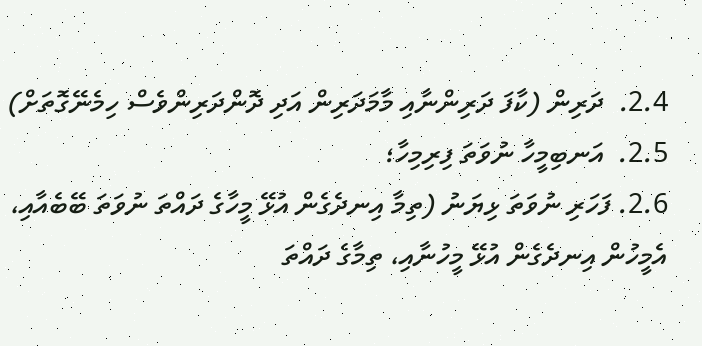2.4.  ދަރިން (ކާފަ ދަރިންނާއި މާމަދަރިން އަދި ދޮންދަރިންވެސް ހިމެނޭގޮތަށް)
2.5.  އަނބިމީހާ ނުވަތަ ފިރިމިހާ؛
2.6. ފަހަރި ނުވަތަ ޅިޔަނު (ތިމާ އިނދެގެން އުޅޭ މީހާގެ ދައްތަ ނުވަތަ ބޭބެއާއި، އެމީހުން އިނދެގެން އުޅޭ މީހުނާއި، ތިމާގެ ދައްތަ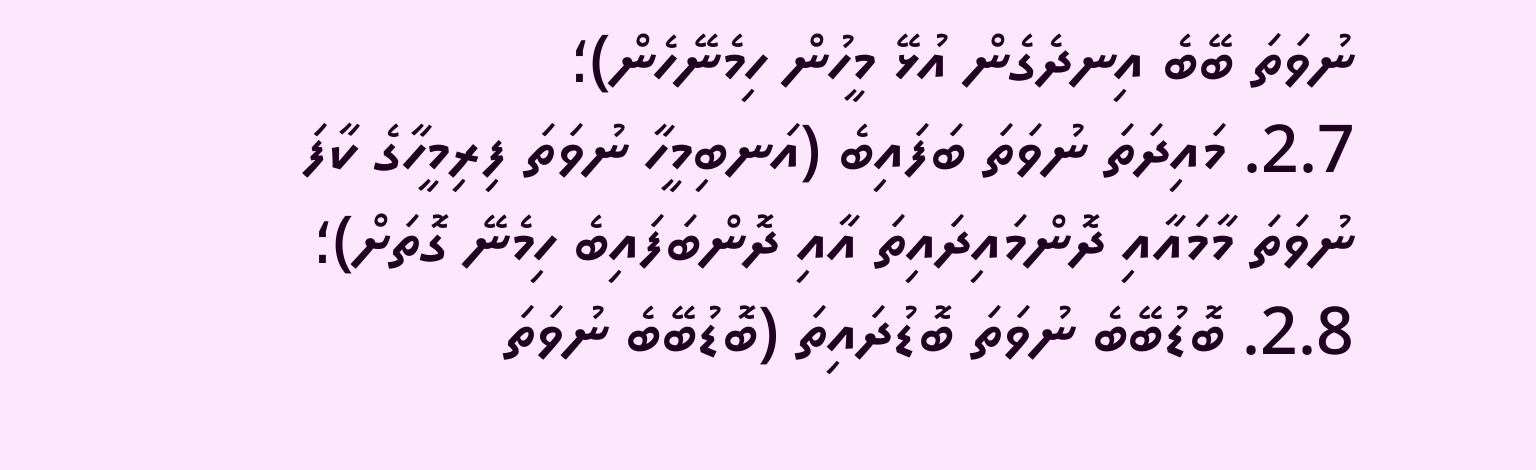ނުވަތަ ބޭބެ އިނދެގެން އުޅޭ މީހުން ހިމެނޭހެން)؛
2.7. މައިދަތަ ނުވަތަ ބަފައިބެ (އަނބިމީހާ ނުވަތަ ފިރިމީހާގެ ކާފަ ނުވަތަ މާމައާއި ދޮންމައިދައިތަ އާއި ދޮންބަފައިބެ ހިމެނޭ ގޮތަށް)؛
2.8. ބޮޑުބޭބެ ނުވަތަ ބޮޑުދައިތަ (ބޮޑުބޭބެ ނުވަތަ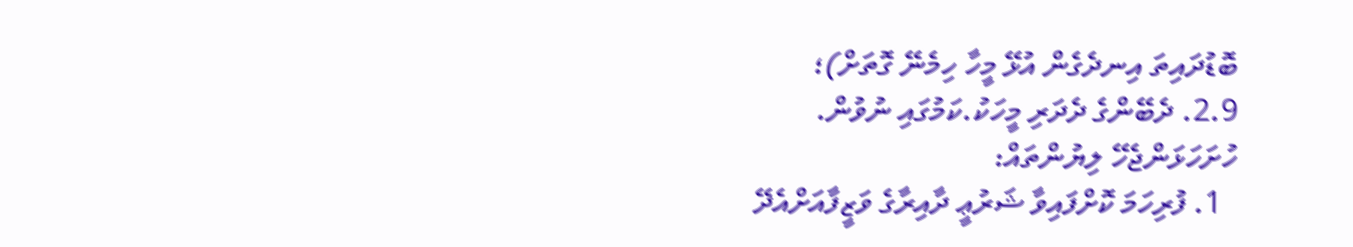ބޮޑުދައިތަ އިނދެގެން އުޅޭ މީހާ ހިމެނޭ ގޮތަށް)؛
2.9. ދެބޭންގެ ދެދަރި މީހަކު.ކަމުގައި ނުވުން.
ހުށަހަޅަންޖެހޭ ލިޔުންތައް:
  1. ފުރިހަމަ ކޮށްފައިވާ ޝަރުޢީ ދާއިރާގެ ވަޒީފާއަށްއެދޭ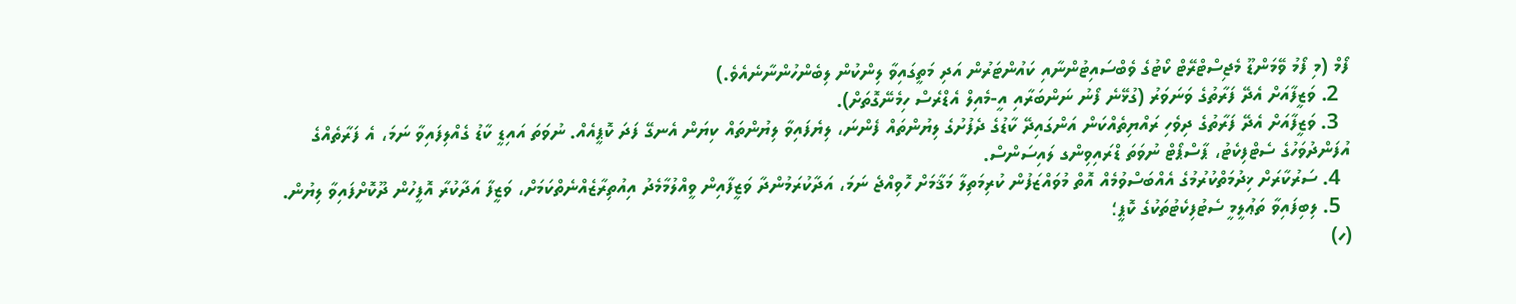ފޯމް (މި ފޯމު ވޭމަންޑޫ މެޖިސްޓްރޭޓް ކޯޓުގެ ވެބްސައިޓުންނާއި ކައުންޓަރުން އަދި މަތީގައިވާ ލިންކުން ލިބެންހުންނާނެއެވެ.)
  2. ވަޒީފާއަށް އެދޭ ފަރާތުގެ ވަނަވަރު (ގުޅޭނެ ފޯނު ނަންބަރާއި އީ-މެއިލް އެޑްރެސް ހިމެނޭގޮތަށް).
  3. ވަޒީފާއަށް އެދޭ ފަރާތުގެ ދިވެހި ރައްޔިތެއްކަން އަންގައިދޭ ކާޑުގެ ދެފުށުގެ ލިޔުންތައް ފެންނަ، ލިޔެފައިވާ ލިޔުންތައް ކިޔަން އެނގޭ ފަދަ ކޮޕީއެއް. ނުވަތަ އައިޑީ ކާޑު ގެއްލިފައިވާ ނަމަ، އެ ފަރާތެއްގެ އުފަންދުވަހުގެ ސެޓްފިކެޓު، ޕާސްޕޯޓް ނުވަތަ ޑްރައިވިންގ ލައިސަންސް.
  4. ސަރުކާރަށް ޚިދުމަތްކުރުމުގެ އެއްބަސްވުމެއް އޮތް މުވައްޒަފުން ކުރިމަތިލާ މަޤާމަށް ހޮވިއްޖެ ނަމަ، އަދާކުރަމުންދާ ވަޒީފާއިން ވީއްލުމާމެދު އިއުތިރާޒެއްނެތްކަމަށް، ވަޒީފާ އަދާކުރާ އޮފީހުން ދޫކޮށްފައިވާ ލިޔުން.
  5. ލިބިފައިވާ ތަޢުލީމީ ސެޓުފިކެޓުތަކުގެ ކޮޕީ؛
(ހ)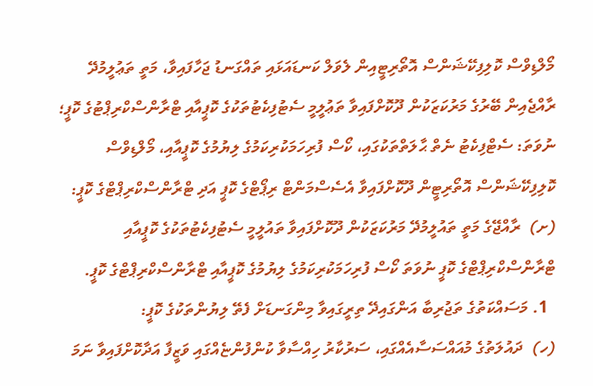މޯލްޑިވްސް ކޮލިފިކޭޝަންސް އޮތޯރިޓީއިން ލެވަލް ކަނޑައަޅައި ތައްގަނޑު ޖަހާފައިވާ، މަތީ ތަޢުލީމުދޭ ރާއްޖެއިން ބޭރުގެ މަރުކަޒަކުން ދޫކޮށްފައިވާ ތަޢުލީމީ ސެޓުފިކެޓުތަކުގެ ކޮޕީއާއި ޓްރާންސްކްރިޕްޓުގެ ކޮޕީ؛ ނުވަތަ: ސެޓްފިކެޓު ނެތް ޙާލަތްތަކުގައި، ކޯސް ފުރިހަމަކުރިކަމުގެ ލިޔުމުގެ ކޮޕީއާއި، މޯލްޑިވްސް ކޮލިފިކޭޝަންސް އޮތޯރިޓީން ދޫކޮށްފައިވާ އެސެސްމަންޓް ރިޕޯޓްގެ ކޮޕީ އަދި ޓްރާންސްކްރިޕްޓްގެ ކޮޕީ:
(ށ)  ރާއްޖޭގެ މަތީ ތައުލީމުދޭ މަރުކަޒަކުން ދޫކޮށްފައިވާ ތައުލީމީ ސެޓުފިކެޓުތަކުގެ ކޮޕީއާއި ޓްރާންސްކްރިޕްޓްގެ ކޮޕީ ނުވަތަ ކޯސް ފުރިހަމަކުރިކަމުގެ ލިޔުމުގެ ކޮޕީއާއި ޓްރާންސްކްރިޕްޓްގެ ކޮޕީ.
  1. މަސައްކަތުގެ ތަޖުރިބާ އަންގައިދޭ ތިރީގައިވާ މިންގަނޑަށް ފެތޭ ލިޔުންތަކުގެ ކޮޕީ:
(ހ)  ދައުލަތުގެ މުއައްސަސާއެއްގައި، ސަރުކާރު ހިއްސާވާ ކުންފުންޏެއްގައި ވަޒީފާ އަދާކޮށްފައިވާ ނަމަ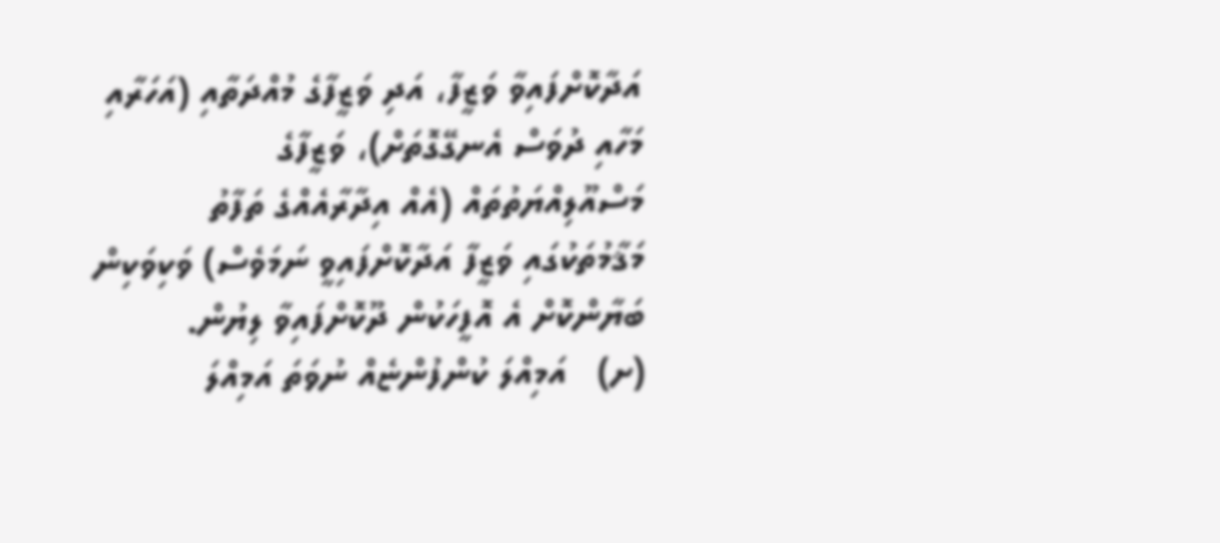އަދާކޮށްފައިވާ ވަޒީފާ، އަދި ވަޒީފާގެ މުއްދަތާއި (އަހަރާއި މަހާއި ދުވަސް އެނގޭގޮތަށް)، ވަޒީފާގެ މަސްއޫލިއްޔަތުތައް (އެއް އިދާރާއެއްގެ ތަފާތު މަޤާމުތަކުގައި ވަޒީފާ އަދާކޮށްފައިވީ ނަމަވެސް) ވަކިވަކިން ބަޔާންކޮށް އެ އޮފީހަކުން ދޫކޮށްފައިވާ ލިޔުން.
(ށ)   އަމިއްލަ ކުންފުންޏެއް ނުވަތަ އަމިއްލަ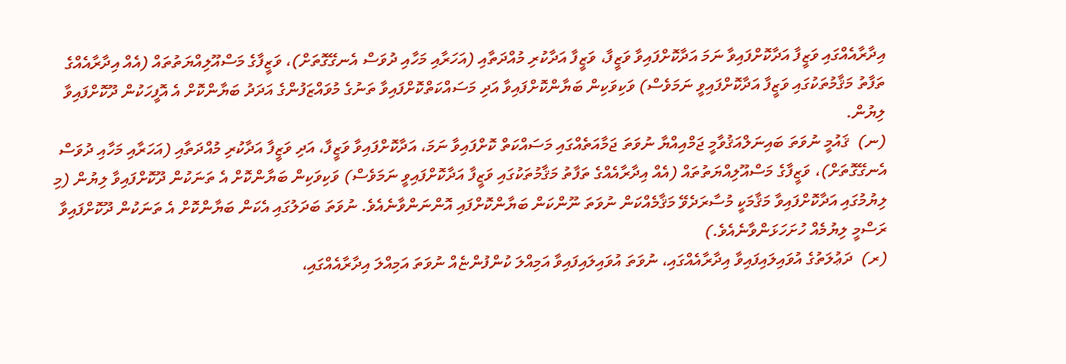އިދާރާއެއްގައި ވަޒީފާ އަދާކޮށްފައިވާ ނަމަ އަދާކޮށްފައިވާ ވަޒީފާ، ވަޒީފާ އަދާކުރި މުއްދަތާއި (އަހަރާއި މަހާއި ދުވަސް އެނގޭގޮތަށް)، ވަޒީފާގެ މަސްއޫލިއްޔަތުތައް (އެއް އިދާރާއެއްގެ ތަފާތު މަޤާމުތަކުގައި ވަޒީފާ އަދާކޮށްފައިވީ ނަމަވެސް) ވަކިވަކިން ބަޔާންކޮށްފައިވާ އަދި މަސައްކަތްކޮށްފައިވާ ތަނުގެ މުވައްޒަފުންގެ އަދަދު ބަޔާންކޮށް އެ އޮފީހަކުން ދޫކޮށްފައިވާ ލިޔުން.
(ނ)  ޤައުމީ ނުވަތަ ބައިނަލްއަޤުވާމީ ޖަމްއިއްޔާ ނުވަތަ ޖަމާއަތެއްގައި މަސައްކަތް ކޮށްފައިވާ ނަމަ، އަދާކޮށްފައިވާ ވަޒީފާ، އަދި ވަޒީފާ އަދާކުރި މުއްދަތާއި (އަހަރާއި މަހާއި ދުވަސް އެނގޭގޮތަށް)، ވަޒީފާގެ މަސްއޫލިއްޔަތުތައް (އެއް އިދާރާއެއްގެ ތަފާތު މަޤާމުތަކުގައި ވަޒީފާ އަދާކޮށްފައިވީ ނަމަވެސް) ވަކިވަކިން ބަޔާންކޮށް އެ ތަނަކުން ދޫކޮށްފައިވާ ލިޔުން (މި ލިޔުމުގައި އަދާކޮށްފައިވާ މަޤާމަކީ މުސާރަދެވޭ މަޤާމެއްކަން ނުވަތަ ނޫންކަން ބަޔާންކޮށްފައި އޮންނަންވާނެއެވެ. ނުވަތަ ބަދަލުގައި އެކަން ބަޔާންކޮށް އެ ތަނަކުން ދޫކޮށްފައިވާ ރަސްމީ ލިޔުމެއް ހުށަހަޅަންވާނެއެވެ.)
(ރ)  ދަޢުލަތުގެ އުވައިލައިފައިވާ އިދާރާއެއްގައި، ނުވަތަ އުވައިލައިފައިވާ އަމިއްލަ ކުންފުންޏެއް ނުވަތަ އަމިއްލަ އިދާރާއެއްގައި،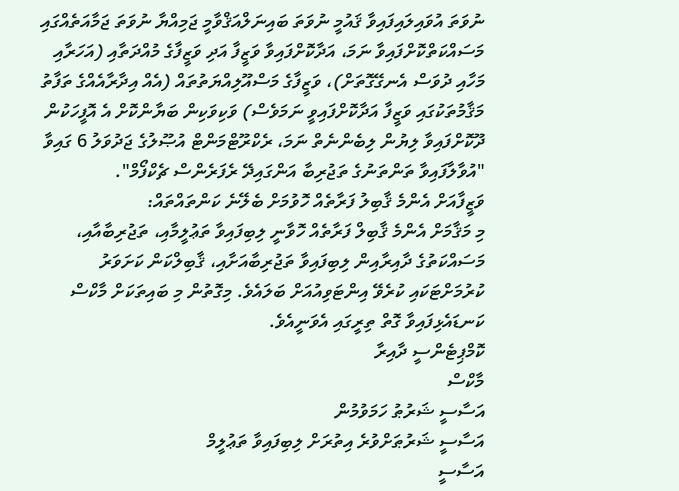ނުވަތަ އުވައިލައިފައިވާ ޤައުމީ ނުވަތަ ބައިނަލްއަޤްވާމީ ޖަމިއްޔާ ނުވަތަ ޖަމާއަތެއްގައި މަސައްކަތްކޮށްފައިވާ ނަމަ، އަދާކޮށްފައިވާ ވަޒީފާ އަދި ވަޒީފާގެ މުއްދަތާއި (އަހަރާއި މަހާއި ދުވަސް އެނގޭގޮތަށް)، ވަޒީފާގެ މަސްއޫލިއްޔަތުތައް (އެއް އިދާރާއެއްގެ ތަފާތު މަޤާމުތަކުގައި ވަޒީފާ އަދާކޮށްފައިވީ ނަމަވެސް) ވަކިވަކިން ބަޔާންކޮށް އެ އޮފީހަކުން ދޫކޮށްފައިވާ ލިޔުން ލިބެންނެތް ނަމަ، ރެކްރޫޓްމަންޓް އުޞޫލުގެ ޖަދުވަލު 6 ގައިވާ "އުވާލާފައިވާ ތަންތަނުގެ ތަޖުރިބާ އަންގައިދޭ ރެފަރެންސް ޗެކްފޯމް".
ވަޒީފާއަށް އެންމެ ޤާބިލު ފަރާތެއް ހޮވުމަށް ބެލޭނެ ކަންތައްތައް:
މި މަޤާމަށް އެންމެ ޤާބިލް ފަރާތެއް ހޮވާނީ ލިބިފައިވާ ތަޢުލީމާއި، ތަޖުރިބާއާއި، މަސައްކަތުގެ ދާއިރާއިން ލިބިފައިވާ ތަޖުރިބާއަށާއި، ޤާބިލްކަން ކަށަވަރު ކުރުމަށްޓަކައި ކުރެވޭ އިންޓަވިއުއަށް ބަލައެވެ. މިގޮތުން މި ބައިތަކަށް މާކްސް ކަނޑައެޅިފައިވާ ގޮތް ތިރީގައި އެވަނީއެވެ.
ކޮމްޕިޓެންސީ ދާއިރާ
މާކްސް
އަސާސީ ޝަރުޠު ހަމަވުމުން
އަސާސީ ޝަރުޠަށްވުރެ އިތުރަށް ލިބިފައިވާ ތަޢުލީމް
އަސާސީ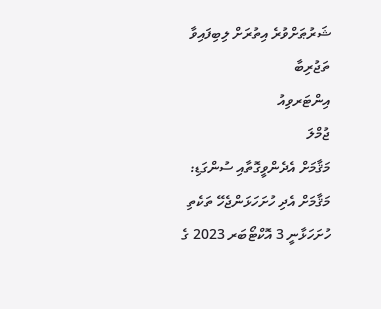ޝަރުޠަށްވުރެ އިތުރަށް ލިބިފައިވާ ތަޖުރިބާ
އިންޓަރވިއު
ޖުމްލަ
މަޤާމަށް އެދެންވީގޮތާއި ސުންގަޑި:
މަޤާމަށް އެދި ހުށަހަޅަންޖެހޭ ތަކެތި ހުށަހަޅާނީ 3 އޮކްޓޯބަރ 2023 ގެ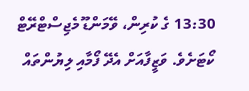13:30 ގެ ކުރިން، ވޭމަންޑޫ މެޖިސްޓްރޭޓް ކޯޓަށެވެ. ވަޒީފާއަށް އެދޭ ފޯމާއި ލިޔުންތައް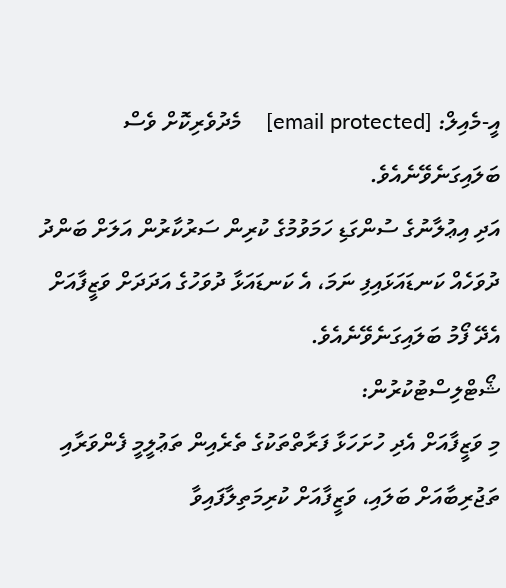އީ-މެއިލް: [email protected]    މެދުވެރިކޮށް ވެސް ބަލައިގަނެވޭނެއެވެ.
އަދި އިޢުލާނުގެ ސުންގަޑި ހަމަވުމުގެ ކުރިން ސަރުކާރުން އަލަށް ބަންދު ދުވަހެއް ކަނޑައަޅައިފި ނަމަ، އެ ކަނޑައަޅާ ދުވަހުގެ އަދަދަށް ވަޒީފާއަށް އެދޭ ފޯމު ބަލައިގަނެވޭނެއެވެ.
ޝޯޓްލިސްޓުކުރުން:
މި ވަޒީފާއަށް އެދި ހުށަހަޅާ ފަރާތްތަކުގެ ތެރެއިން ތަޢުލީމީ ފެންވަރާއި ތަޖުރިބާއަށް ބަލައި، ވަޒީފާއަށް ކުރިމަތިލާފައިވާ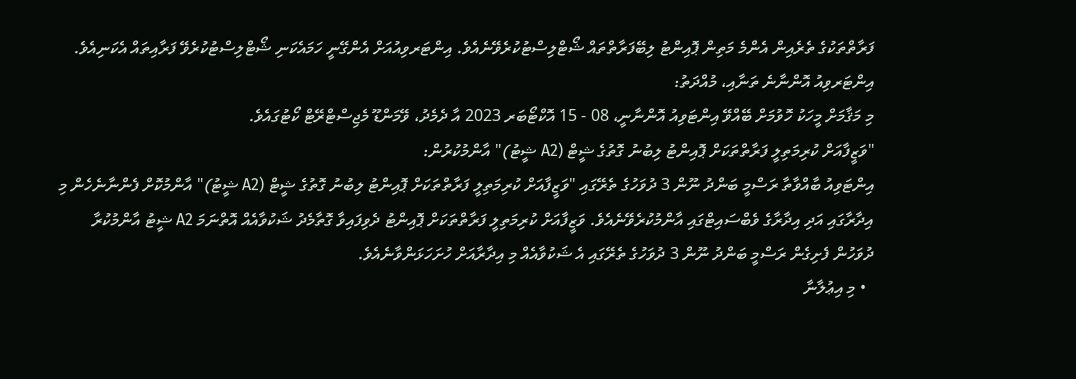ފަރާތްތަކުގެ ތެރެއިން އެންމެ މަތިން ޕޮއިންޓު ލިބޭފަރާތްތައް ޝޯޓްލިސްޓުކުރެވޭނެއެވެ. އިންޓަރވިއުއަށް އެންގޭނީ ހަމައެކަނި ޝޯޓްލިސްޓުކުރެވޭ ފަރާއިތައް އެކަނިއެވެ.
އިންޓަރވިއު އޮންނާނެ ތަނާއި، މުއްދަތު:
މި މަޤާމަށް މީހަކު ހޮވުމަށް ބޭއްވޭ އިންޓަވިއު އޮންނާނީ، 08 - 15 އޮކްޓޯބަރ 2023 އާ ދެމެދު، ވޭމަންޑޫ މެޖިސްޓްރޭޓް ކޯޓުގައެވެ.
"ވަޒީފާއަށް ކުރިމަތިލީ ފަރާތްތަކަށް ޕޮއިންޓު ލިބުނު ގޮތުގެ ޝީޓް (A2 ޝީޓު)" އާންމުކުރުން:
އިންޓަވިއު ބާއްވާތާ ރަސްމީ ބަންދު ނޫން 3 ދުވަހުގެ ތެރޭގައި "ވަޒީފާއަށް ކުރިމަތިލީ ފަރާތްތަކަށް ޕޮއިންޓު ލިބުނު ގޮތުގެ ޝީޓް (A2 ޝީޓު)" އާންމުކޮށް ފެންނާނެހެން މި އިދާރާގައި އަދި އިދާރާގެ ވެބްސައިޓްގައި އާންމުކުރެވޭނެއެވެ. ވަޒީފާއަށް ކުރިމަތިލީ ފަރާތްތަކަށް ޕޮއިންޓު ދެވިފައިވާ ގޮތާމެދު ޝަކުވާއެއް އޮތްނަމަ A2 ޝީޓު އާންމުކުރާ ދުވަހުން ފެށިގެން ރަސްމީ ބަންދު ނޫން 3 ދުވަހުގެ ތެރޭގައި އެ ޝަކުވާއެއް މި އިދާރާއަށް ހުށަހަޅަންވާނެއެވެ.
  • މި އިޢުލާނާ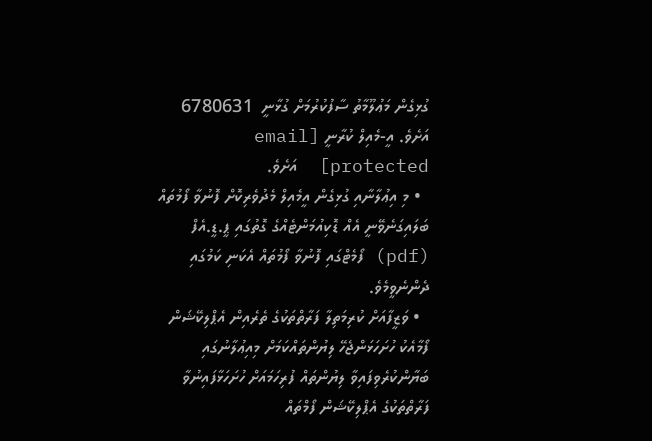ގުޅިގެން މަޢުލޫމާތު ސާފުކުރުމަށް ގުޅާނީ  6780631 އަށެވެ. އީ-މެއިލް ކުރާނީ [email protected]  އަށެވެ.
  • މި އިޢުލާނާއި ގުޅިގެން އީމެއިލް މެދުވެރިކޮށް ފޮނުވާ ފޯމުތައް ބަލައިގަނެވޭނީ އެއް ޑޮކިއުމަންޓެއްގެ ގޮތުގައި ޕީ.ޑީ.އެފް (pdf) ފޯމެޓްގައި ފޮނުވާ ފޯމުތައް އެކަނި ކަމުގައި ދެންނެވީމެވެ.
  • ވަޒީފާއަށް ކުރިމަތިލާ ފަރާތްތަކުގެ ތެރެއިން އެޕްލިކޭޝަން ފޯމާއެކު ހުށަހަޅަންޖެހޭ ލިޔުންތައްކަމަށް މިއިޢުލާނުގައި ބަޔާންކުރެވިފައިވާ ލިޔުންތައް ފުރިހަމައަށް ހުށަހަޅާފައިނުވާ ފަރާތްތަކުގެ އެޕްލިކޭޝަން ފޯމްތައް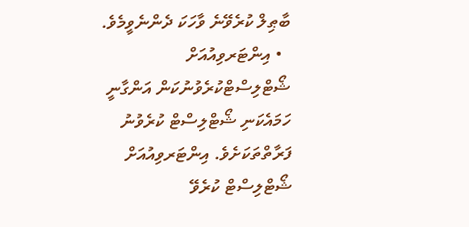ބާޠިލް ކުރެވޭނެ ވާހަކަ ދެންނެވީމެވެ.
  • އިންޓަރވިއުއަށް ޝޯޓްލިސްޓްކުރެވުނުކަން އަންގާނީ ހަމައެކަނި ޝޯޓްލިސްޓް ކުރެވުނު ފަރާތްތަކަށެވެ. އިންޓަރވިއުއަށް ޝޯޓްލިސްޓް ކުރެވޭ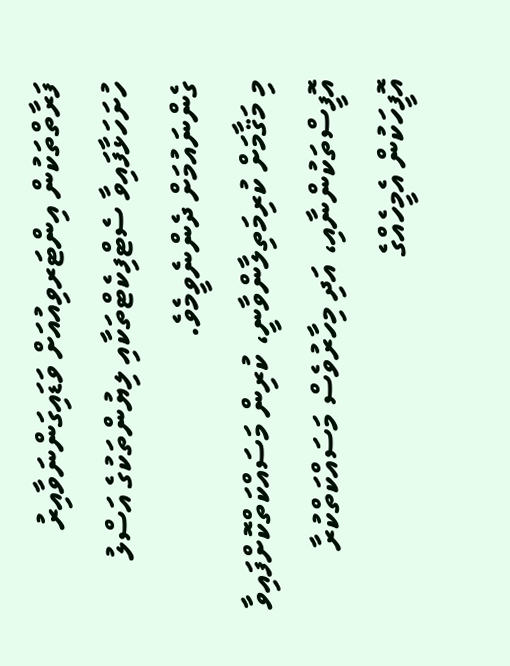ފަރާތްތަކުން އިންޓަރވިއުއަށް ވަޑައިގަންނަވާއިރު ހުށަހަޅާފައިވާ ސެޓްފިކެޓްތަކާއި ލިޔުންތަކުގެ އަސްލު ގެންނައުމަށް ދެންނެވީމެވެ.
މި މަޤާމަށް ކުރިމަތިލާންވާނީ، ކުރިން މަސައްކަތްކޮށްފައިވާ އޮފީސްތަކުންނާއި، އަދި މިހާރުވެސް މަސައްކަތްކުރާ އޮފީހަކުން އެމީހެއްގެ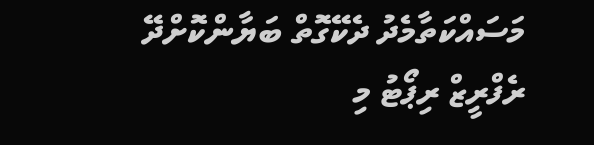މަސައްކަތާމެދު ދެކޭގޮތް ބަޔާންކޮށްދޭ ރެފްރީޒް ރިޕޯޓު މި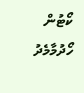ކޯޓުން ހޯދުމާމެދު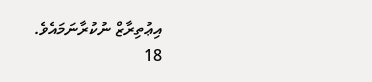އިޢުތިރާޒް ނުކުރާނަމައެވެ.
18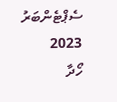ސެޕްޓެންބަރު 2023
ހޯދާ